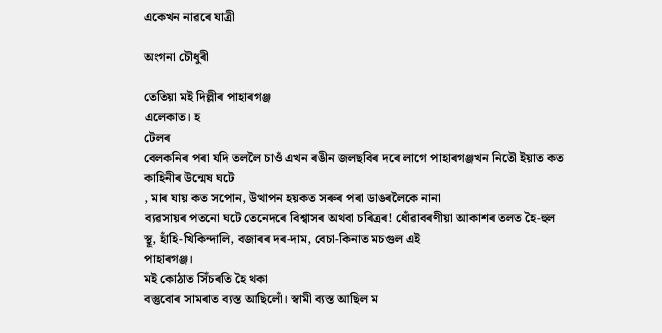একেখন নাৱৰে যাত্ৰী

অংগনা চৌধুৰী

তেতিয়া মই দিল্লীৰ পাহাৰগঞ্জ
এলেকাত। হ
টেলৰ
বেলকনিৰ পৰা যদি তললৈ চাওঁ এখন ৰঙীন জলছবিৰ দৰে লাগে পাহাৰগঞ্জখন নিতৌ ইয়াত কত
কাহিনীৰ উন্মেষ ঘটে
, মাৰ যায় কত সপোন, উত্থাপন হয়কত সৰুৰ পৰা ডাঙৰলৈকে নানা
ব্যৱসায়ৰ পতনো ঘটে তেনেদৰে বিশ্বাসৰ অথবা চৰিত্ৰৰ! ধোঁৱাবৰণীয়া আকাশৰ তলত হৈ-হুল
স্থূ, হাঁহি-খিকিন্দালি, বজাৰৰ দৰ-দাম, বেচা-কিনাত মচগুল এই
পাহাৰগঞ্জ।
মই কোঠাত সিঁচৰতি হৈ থকা
বস্তুবোৰ সামৰাত ব্যস্ত আছিলোঁ। স্বামী ব্যস্ত আছিল ম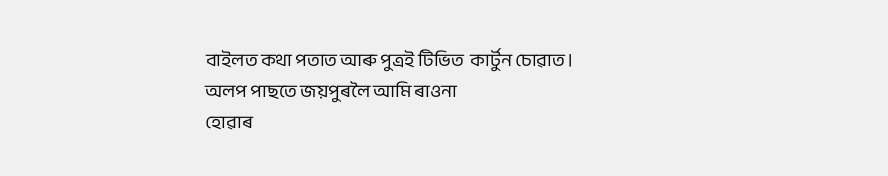বাইলত কথা পতাত আৰু পুত্ৰই টিভিত  কাৰ্টুন চোৱাত। অলপ পাছতে জয়পুৰলৈ আমি ৰাওনা
হোৱাৰ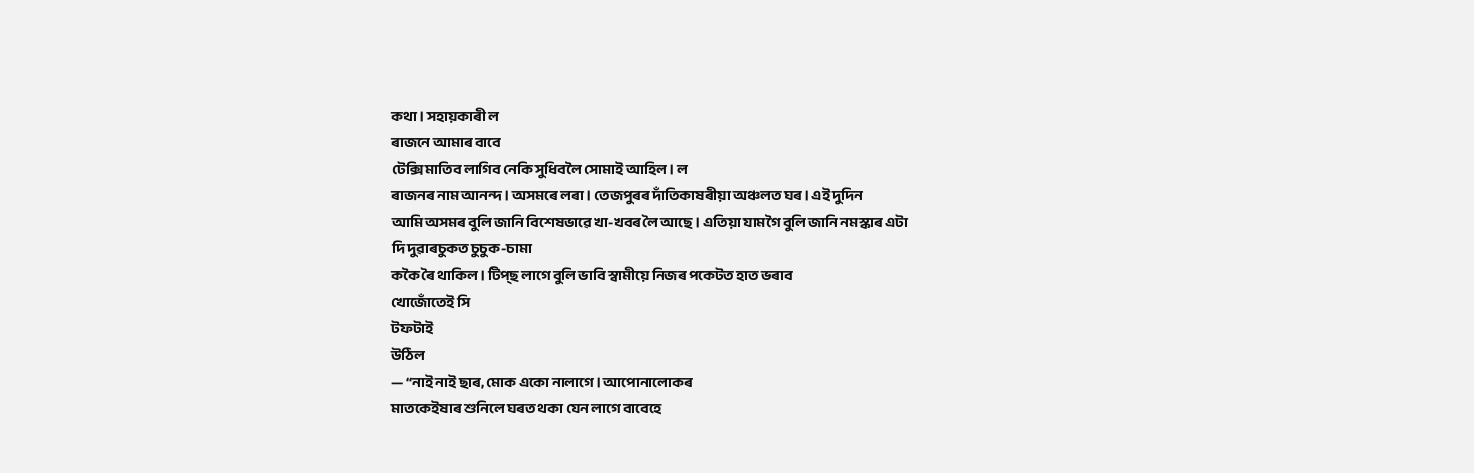কথা। সহায়কাৰী ল
ৰাজনে আমাৰ বাবে
টেক্সি মাতিব লাগিব নেকি সুধিবলৈ সোমাই আহিল। ল
ৰাজনৰ নাম আনন্দ। অসমৰে লৰা। তেজপুৰৰ দাঁতিকাষৰীয়া অঞ্চলত ঘৰ। এই দুদিন
আমি অসমৰ বুলি জানি বিশেষভাৱে খা-খবৰ লৈ আছে। এতিয়া যামগৈ বুলি জানি নমস্কাৰ এটা
দি দুৱাৰচুকত চুচুক-চামা
ককৈ ৰৈ থাকিল। টিপ্‌ছ লাগে বুলি ভাবি স্বামীয়ে নিজৰ পকেটত হাত ভৰাব
খোজোঁতেই সি
টফটাই
উঠিল
— ‘‘নাই নাই ছাৰ, মোক একো নালাগে। আপোনালোকৰ
মাতকেইষাৰ শুনিলে ঘৰত থকা যেন লাগে বাবেহে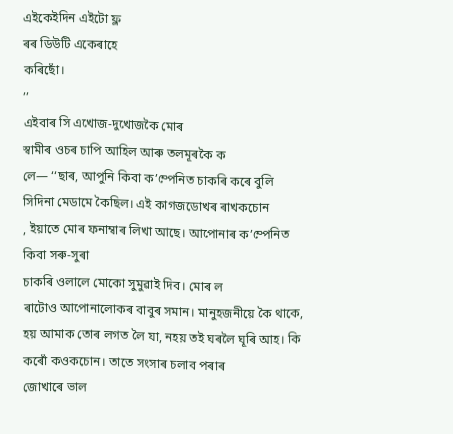এইকেইদিন এইটো ফ্ল
ৰৰ ডিউটি একেৰাহে
কৰিছোঁ।
’’
এইবাৰ সি এখোজ-দুখোজকৈ মোৰ
স্বামীৰ ওচৰ চাপি আহিল আৰু তলমূৰকৈ ক
লে— ‘‘ছাৰ, আপুনি কিবা ক’ম্পেনিত চাকৰি কৰে বুলি
সিদিনা মেডামে কৈছিল। এই কাগজডোখৰ ৰাখকচোন
, ইয়াতে মোৰ ফনাম্বাৰ লিখা আছে। আপোনাৰ ক’ম্পেনিত কিবা সৰু-সুৰা
চাকৰি ওলালে মোকো সুমুৱাই দিব। মোৰ ল
ৰাটোও আপোনালোকৰ বাবুৰ সমান। মানুহজনীয়ে কৈ থাকে, হয় আমাক তোৰ লগত লৈ যা, নহয় তই ঘৰলৈ ঘূৰি আহ। কি কৰোঁ কওকচোন। তাতে সংসাৰ চলাব পৰাৰ
জোখাৰে ভাল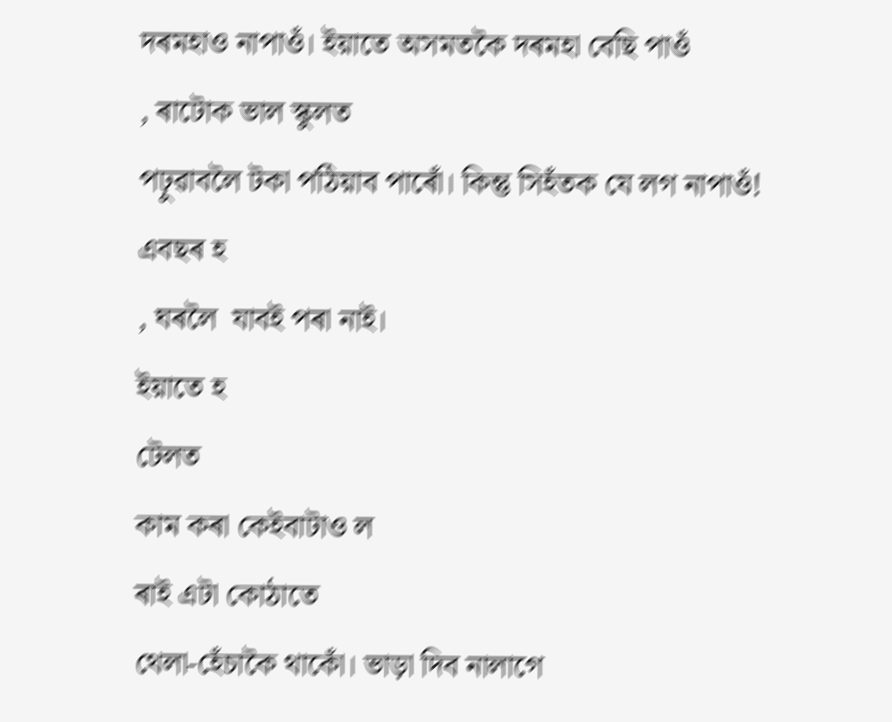দৰমহাও নাপাওঁ। ইয়াতে অসমতকৈ দৰমহা বেছি পাওঁ
, ৰাটোক ভাল স্কুলত
পঢ়ুৱাবলৈ টকা পঠিয়াব পাৰোঁ। কিন্তু সিহঁতক যে লগ নাপাওঁ! এবছৰ হ
, ঘৰলৈ  যাবই পৰা নাই।
ইয়াতে হ
টেলত
কাম কৰা কেইবাটাও ল
ৰাই এটা কোঠাতে
থেলা-হেঁচাকৈ থাকোঁ। ভাড়া দিব নালাগে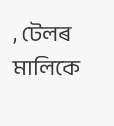, টেলৰ
মালিকে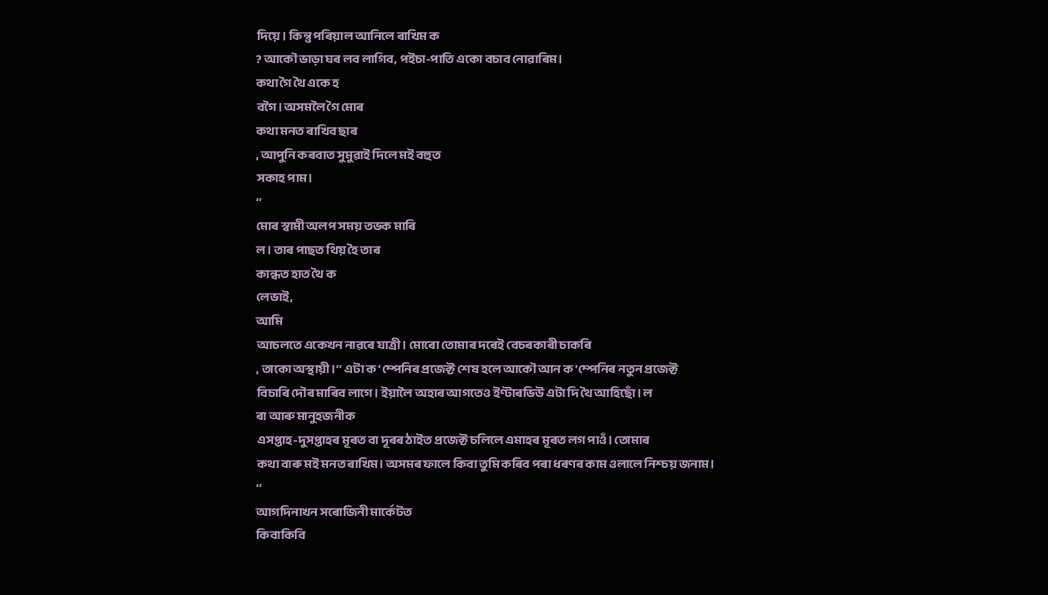দিয়ে। কিন্তু পৰিয়াল আনিলে ৰাখিম ক
? আকৌ ভাড়া ঘৰ লব লাগিব, পইচা-পাতি একো বচাব নোৱাৰিম।
কথা গৈ থৈ একে হ
বগৈ। অসমলৈ গৈ মোৰ
কথা মনত ৰাখিব ছাৰ
, আপুনি কৰবাত সুমুৱাই দিলে মই বহুত
সকাহ পাম।
’’
মোৰ স্বামী অলপ সময় তভক মাৰি
ল। তাৰ পাছত থিয় হৈ তাৰ
কান্ধত হাত থৈ ক
লেভাই,
আমি
আচলতে একেখন নাৱৰে যাত্ৰী। মোৰো তোমাৰ দৰেই বেচৰকাৰী চাকৰি
, তাকো অস্থায়ী।’’ এটা ক’ম্পেনিৰ প্ৰজেক্ট শেষ হলে আকৌ আন ক’ম্পেনিৰ নতুন প্ৰজেক্ট
বিচাৰি দৌৰ মাৰিব লাগে। ইয়ালৈ অহাৰ আগতেও ইণ্টাৰভিউ এটা দি থৈ আহিছোঁ। ল
ৰা আৰু মানুহজনীক
এসপ্তাহ-দুসপ্তাহৰ মূৰত বা দূৰৰ ঠাইত প্ৰজেক্ট চলিলে এমাহৰ মূৰত লগ পাওঁ। তোমাৰ
কথা বাৰু মই মনত ৰাখিম। অসমৰ ফালে কিবা তুমি কৰিব পৰা ধৰণৰ কাম ওলালে নিশ্চয় জনাম।
’’
আগদিনাখন সৰোজিনী মাৰ্কেটত
কিবাকিবি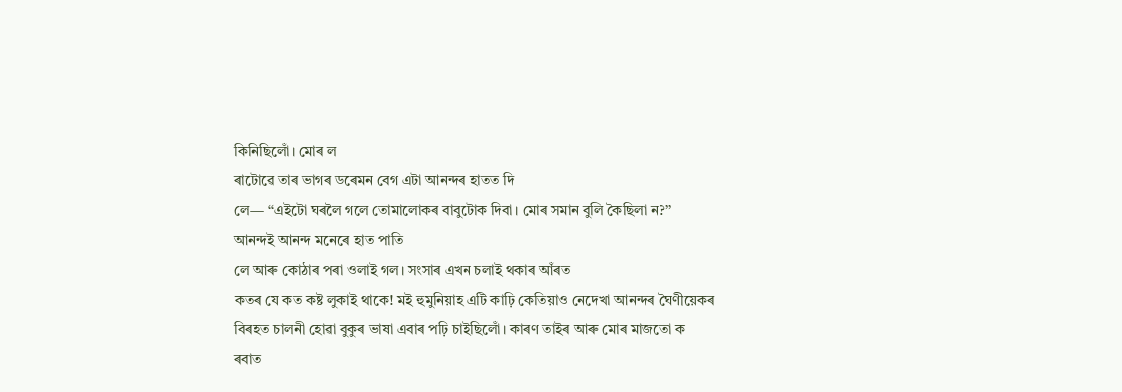কিনিছিলোঁ। মোৰ ল
ৰাটোৱে তাৰ ভাগৰ ডৰেমন বেগ এটা আনন্দৰ হাতত দি
লে— ‘‘এইটো ঘৰলৈ গলে তোমালোকৰ বাবুটোক দিবা। মোৰ সমান বুলি কৈছিলা ন?’’
আনন্দই আনন্দ মনেৰে হাত পাতি
লে আৰু কোঠাৰ পৰা ওলাই গল। সংসাৰ এখন চলাই থকাৰ আঁৰত
কতৰ যে কত কষ্ট লুকাই থাকে! মই হুমুনিয়াহ এটি কাঢ়ি কেতিয়াও নেদেখা আনন্দৰ ঘৈণীয়েকৰ
বিৰহত চালনী হোৱা বুকুৰ ভাষা এবাৰ পঢ়ি চাইছিলোঁ। কাৰণ তাইৰ আৰু মোৰ মাজতো ক
ৰবাত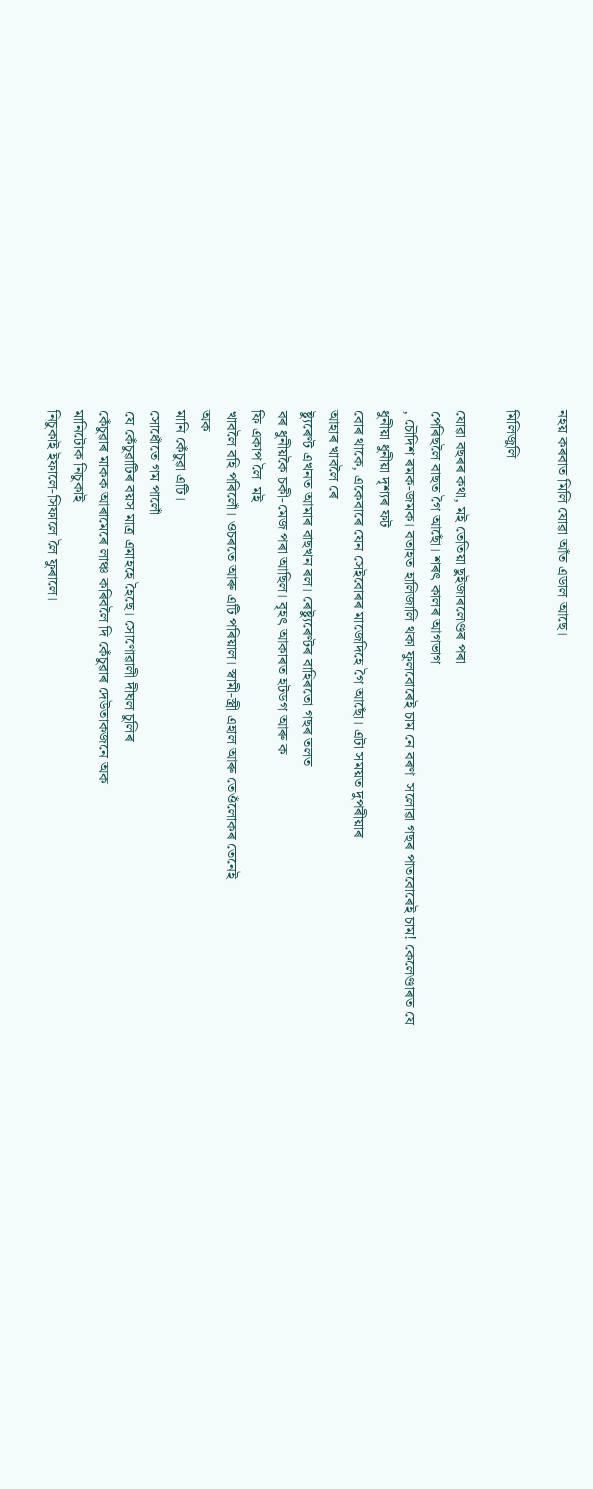নহয় কৰবাত মিলি যোৱা আঁত এডাল আছে।

মিলিজুলি

যোৱা বছৰৰ কথা, মই তেতিয়া ছুইজাৰলেণ্ডৰ পৰা
পেৰিছলৈ বাছত গৈ আছোঁ। শৰৎ কালৰ আগভাগ
, চৌদিশ ৰমক-জমক। বতাহত হালিজালি থকা ফুলবোৰেই চাম নে বৰণ  সলোৱা গছৰ পাতবোৰেই চাম! কেলেণ্ডাৰত যে
ধুনীয়া ধুনীয়া দৃশ্যৰ ফট
বোৰ থাকে, একেবাৰে যেন সেইবোৰৰ মাজেদিহে গৈ আছোঁ। এটা সময়ত দুপৰীয়াৰ
আহাৰ খাবলৈ ৰে
ষ্ট্যুৰেণ্ট এখনত আমাৰ বাছখন ৰল। ৰেষ্ট্যুৰেণ্টৰ বাহিৰতো গছৰ তলত
বৰ ধুনীয়কৈ চকী-মেজ পৰা আছিল। বৃহৎ আকাৰত হটডগ আৰু ক
ফি একাপ লৈ  মই
খাবলৈ বহি পৰিলোঁ। ওচৰতে আৰু এটি পৰিয়াল। স্বামী-স্ত্ৰী এহাল আৰু তেওঁলোকৰ তেনেই
অক
মানি কেঁচুৱা এটি।
সোধোঁতে গম পালোঁ
যে কেঁচুৱাটিৰ বয়স মাত্ৰ এমাহহে হৈছে। সোণোৱালী দীঘল চুলিৰ
কেঁচুৱাৰ মাকক আৰামেৰে লাঞ্চ কৰিবলৈ দি কেঁচুৱাৰ দেউতাকজনে অক
মানিটোক নিচুকাই
নিচুকাই ইফালে-সিফালে লৈ ফুৰালে।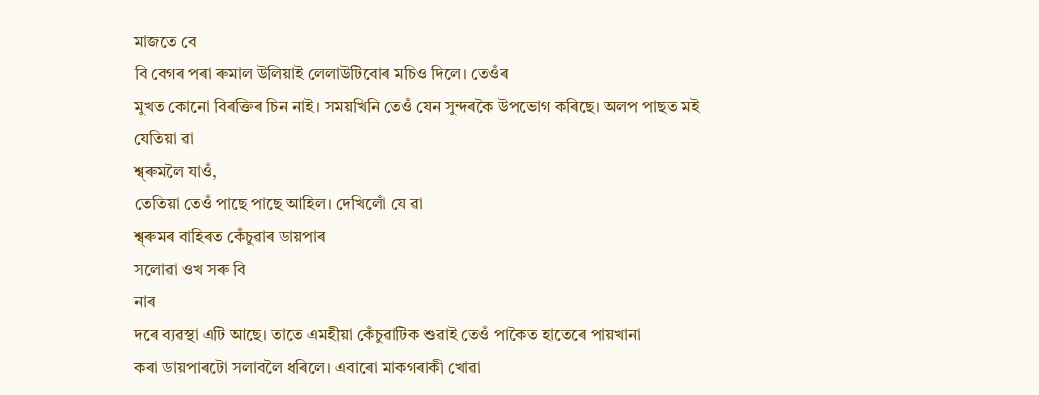মাজতে বে
বি বেগৰ পৰা ৰুমাল উলিয়াই লেলাউটিবোৰ মচিও দিলে। তেওঁৰ
মুখত কোনো বিৰক্তিৰ চিন নাই। সময়খিনি তেওঁ যেন সুন্দৰকৈ উপভোগ কৰিছে। অলপ পাছত মই
যেতিয়া ৱা
শ্ব্‌ৰুমলৈ যাওঁ,
তেতিয়া তেওঁ পাছে পাছে আহিল। দেখিলোঁ যে ৱা
শ্ব্‌ৰুমৰ বাহিৰত কেঁচুৱাৰ ডায়পাৰ
সলোৱা ওখ সৰু বি
নাৰ
দৰে ব্যৱস্থা এটি আছে। তাতে এমহীয়া কেঁচুৱাটিক শুৱাই তেওঁ পাকৈত হাতেৰে পায়খানা
কৰা ডায়পাৰটো সলাবলৈ ধৰিলে। এবাৰো মাকগৰাকী খোৱা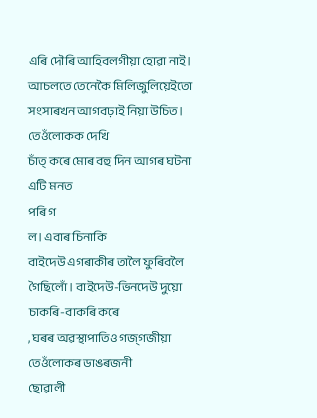এৰি দৌৰি আহিবলগীয়া হোৱা নাই।
আচলতে তেনেকৈ মিলিজুলিয়েইতো
সংসাৰখন আগবঢ়াই নিয়া উচিত। তেওঁলোকক দেখি
চাঁত্‌ কৰে মোৰ বহু দিন আগৰ ঘটনা এটি মনত
পৰি গ
ল। এবাৰ চিনাকি
বাইদেউ এগৰাকীৰ তালৈ ফুৰিবলৈ গৈছিলোঁ। বাইদেউ-ভিনদেউ দুয়ো চাকৰি-বাকৰি কৰে
, ঘৰৰ অৱস্থাপাতিও গজ্‌গজীয়া তেওঁলোকৰ ডাঙৰজনী
ছোৱালী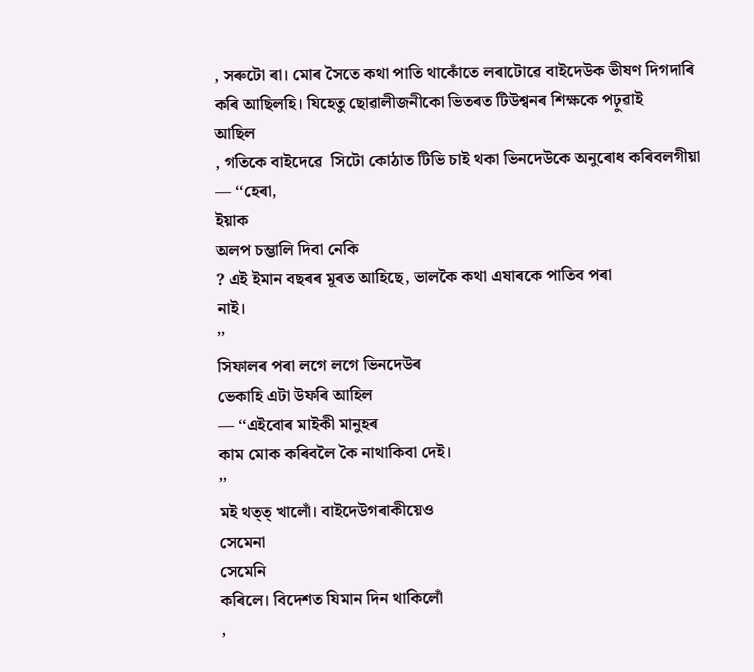, সৰুটো ৰা। মোৰ সৈতে কথা পাতি থাকোঁতে লৰাটোৱে বাইদেউক ভীষণ দিগদাৰি কৰি আছিলহি। যিহেতু ছোৱালীজনীকো ভিতৰত টিউশ্বনৰ শিক্ষকে পঢ়ুৱাই
আছিল
, গতিকে বাইদেৱে  সিটো কোঠাত টিভি চাই থকা ভিনদেউকে অনুৰোধ কৰিবলগীয়া
— ‘‘হেৰা,
ইয়াক
অলপ চম্ভালি দিবা নেকি
? এই ইমান বছৰৰ মূৰত আহিছে, ভালকৈ কথা এষাৰকে পাতিব পৰা
নাই।
’’
সিফালৰ পৰা লগে লগে ভিনদেউৰ
ভেকাহি এটা উফৰি আহিল
— ‘‘এইবোৰ মাইকী মানুহৰ
কাম মোক কৰিবলৈ কৈ নাথাকিবা দেই।
’’
মই থত্‌ত্‌ খালোঁ। বাইদেউগৰাকীয়েও
সেমেনা
সেমেনি
কৰিলে। বিদেশত যিমান দিন থাকিলোঁ
,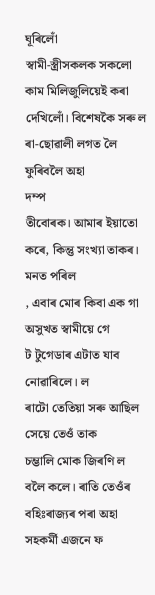ঘূৰিলোঁ
স্বামী-স্ত্ৰীসকলক সকলো কাম মিলিজুলিয়েই কৰা দেখিলোঁ। বিশেষকৈ সৰু ল
ৰা-ছোৱালী লগত লৈ ফুৰিবলৈ অহা
দম্প
তীবোৰক। আমাৰ ইয়াতো কৰে, কিন্তু সংখ্যা তাকৰ।
মনত পৰিল
, এবাৰ মোৰ কিবা এক গা
অসুখত স্বামীয়ে গে
ট টুগেডাৰ এটাত যাব
নোৱাৰিলে। ল
ৰাটো তেতিয়া সৰু আছিল সেয়ে তেওঁ তাক
চম্ভালি মোক জিৰণি ল
বলৈ কলে। ৰাতি তেওঁৰ বহিঃৰাজ্যৰ পৰা অহা
সহকৰ্মী এজনে ফ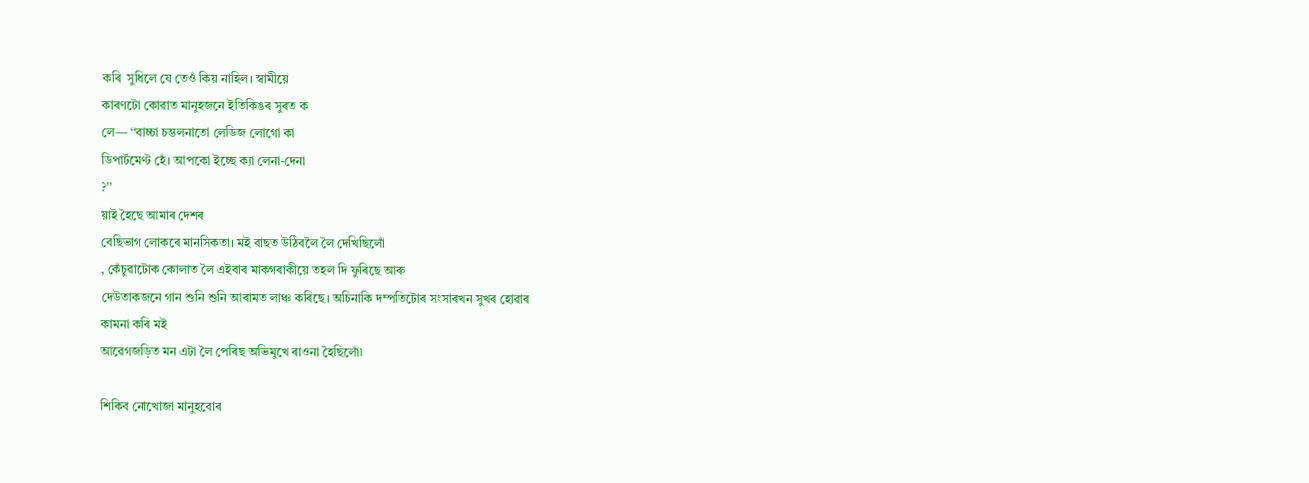কৰি  সুধিলে যে তেওঁ কিয় নাহিল। স্বামীয়ে
কাৰণটো কোৱাত মানুহজনে ইতিকিঙৰ সুৰত ক
লে— ‘‘বাচ্চা চম্ভলনাতো লেডিজ লোগো কা
ডিপাৰ্টমেণ্ট হেঁ। আপকো ইচ্ছে ক্যা লেনা-দেনা
?’’
য়াই হৈছে আমাৰ দেশৰ
বেছিভাগ লোকৰে মানসিকতা। মই বাছত উঠিবলৈ লৈ দেখিছিলোঁ
, কেঁচুৱাটোক কোলাত লৈ এইবাৰ মাকগৰাকীয়ে তহল দি ফুৰিছে আৰু
দেউতাকজনে গান শুনি শুনি আৰামত লাঞ্চ কৰিছে। অচিনাকি দম্পতিটোৰ সংসাৰখন সুখৰ হোৱাৰ
কামনা কৰি মই
আৱেগজড়িত মন এটা লৈ পেৰিছ অভিমুখে ৰাওনা হৈছিলোঁ৷

শিকিব নোখোজা মানুহবোৰ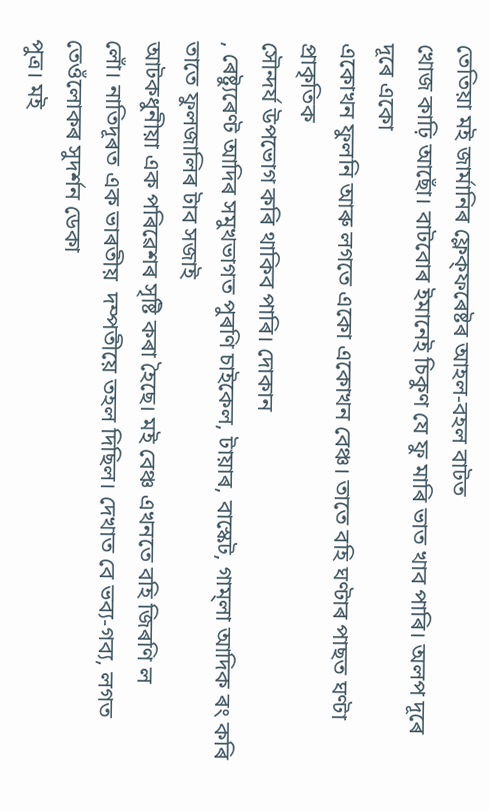তেতিয়া মই জাৰ্মানিৰ ফ্লেক্‌ফৰেষ্টৰ আহল-বহল বাটত
খোজ কাঢ়ি আছোঁ। বাটবোৰ ইমানেই চিকুণ যে ফু মাৰি ভাত খাব পাৰি। অলপ দূৰে দূৰে একো
একোখন ফুলনি আৰু লগতে একো একোখন বেঞ্চ। তাতে বহি ঘণ্টাৰ পাছত ঘণ্টা প্ৰাকৃতিক
সৌন্দৰ্য উপভোগ কৰি থাকিব পাৰি। দোকান
, ৰেষ্ট্যুৰেণ্ট আদিৰ সমুখভাগত পুৰণি চাইকেল, টায়াৰ, বাস্কেট, গাম্‌লা আদিক ৰং কৰি তাতে ফুলজালিৰ টাব সজাই
আটকধুনীয়া এক পৰিৱেশৰ সৃষ্টি কৰা হৈছে। মই বেঞ্চ এখনতে বহি জিৰণি ল
লোঁ। নাতিদূৰত এক ভাৰতীয়  দম্পতীয়ে তহল দিছিল। দেখাত বে ভব্য-গব্য, লগত তেওঁলোকৰ সুদৰ্শন ডেকা
পুত্ৰ। মই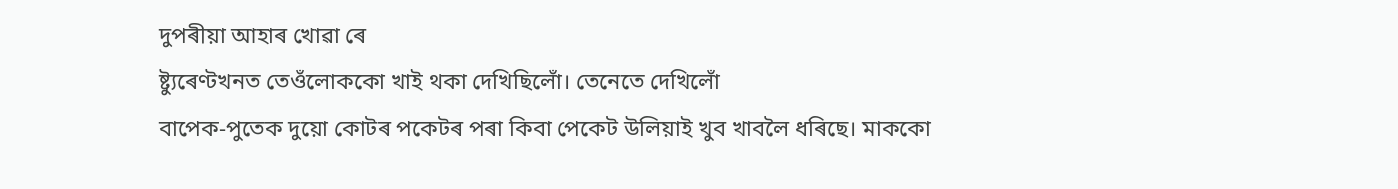দুপৰীয়া আহাৰ খোৱা ৰে
ষ্ট্যুৰেণ্টখনত তেওঁলোককো খাই থকা দেখিছিলোঁ। তেনেতে দেখিলোঁ
বাপেক-পুতেক দুয়ো কোটৰ পকেটৰ পৰা কিবা পেকেট উলিয়াই খুব খাবলৈ ধৰিছে। মাককো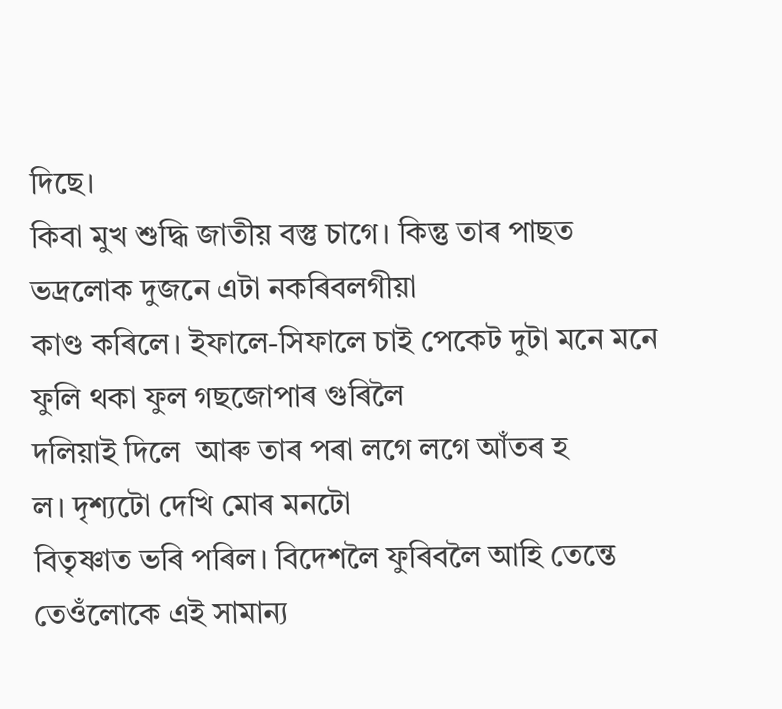দিছে।
কিবা মুখ শুদ্ধি জাতীয় বস্তু চাগে। কিন্তু তাৰ পাছত ভদ্ৰলোক দুজনে এটা নকৰিবলগীয়া
কাণ্ড কৰিলে। ইফালে-সিফালে চাই পেকেট দুটা মনে মনে ফুলি থকা ফুল গছজোপাৰ গুৰিলৈ
দলিয়াই দিলে  আৰু তাৰ পৰা লগে লগে আঁতৰ হ
ল। দৃশ্যটো দেখি মোৰ মনটো
বিতৃষ্ণাত ভৰি পৰিল। বিদেশলৈ ফুৰিবলৈ আহি তেন্তে তেওঁলোকে এই সামান্য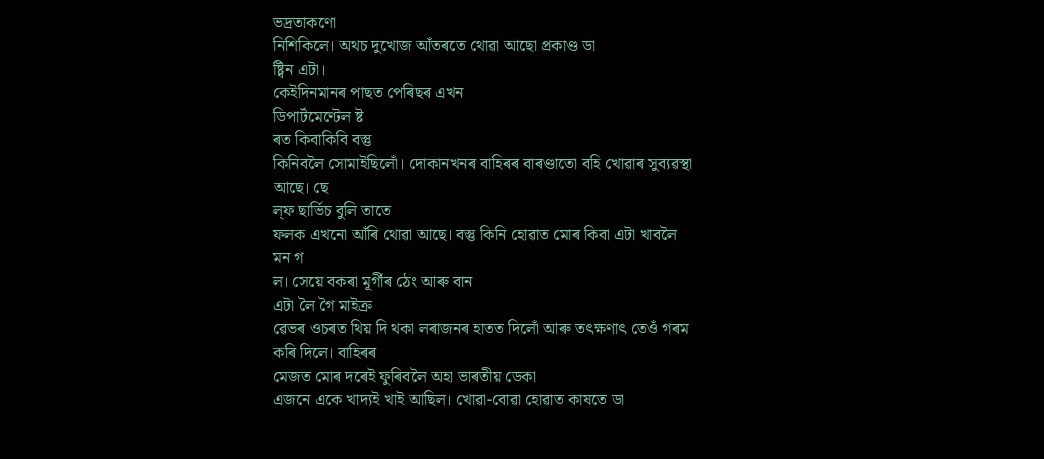ভদ্ৰতাকণো
নিশিকিলে। অথচ দুখোজ আঁতৰতে থোৱা আছো প্ৰকাণ্ড ডা
ষ্ট্বিন এটা।
কেইদিনমানৰ পাছত পেৰিছৰ এখন
ডিপাৰ্টমেণ্টেল ষ্ট
ৰত কিবাকিবি বস্তু
কিনিবলৈ সোমাইছিলোঁ। দোকানখনৰ বাহিৰৰ বাৰণ্ডাতো বহি খোৱাৰ সুব্যৱস্থা আছে। ছে
ল্‌ফ ছার্ভিচ বুলি তাতে
ফলক এখনো আঁৰি থোৱা আছে। বস্তু কিনি হোৱাত মোৰ কিবা এটা খাবলৈ মন গ
ল। সেয়ে বকৰা মূৰ্গীৰ ঠেং আৰু বান
এটা লৈ গৈ মাইক্ৰ
ৱেভৰ ওচৰত থিয় দি থকা লৰাজনৰ হাতত দিলোঁ আৰু তৎক্ষণাৎ তেওঁ গৰম কৰি দিলে। বাহিৰৰ
মেজত মোৰ দৰেই ফুৰিবলৈ অহা ভাৰতীয় ডেকা
এজনে একে খাদ্যই খাই আছিল। খোৱা-বোৱা হোৱাত কাষতে ডা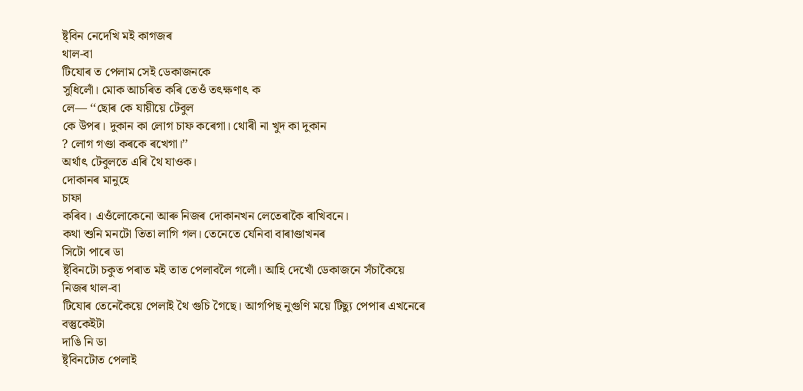ষ্ট্‌বিন নেদেখি মই কাগজৰ
থাল-বা
টিযোৰ ত পেলাম সেই ডেকাজনকে
সুধিলোঁ। মোক আচৰিত কৰি তেওঁ তৎক্ষণাৎ ক
লে— ‘‘ছোৰ কে যায়ীয়ে টেবুল
কে উপৰ। দুকান কা লোগ চাফ কৰেগা। থোৰী না খুদ কা দুকান
? লোগ গণ্ডা কৰকে ৰখেগা।’’
অৰ্থাৎ টেবুলতে এৰি থৈ যাওক।
দোকানৰ মানুহে
চাফা
কৰিব। এওঁলোকেনো আৰু নিজৰ দোকানখন লেতেৰাকৈ ৰাখিবনে।
কথা শুনি মনটো তিতা লাগি গল। তেনেতে যেনিবা বাৰাণ্ডাখনৰ
সিটো পাৰে ডা
ষ্ট্‌বিনটো চকুত পৰাত মই তাত পেলাবলৈ গলোঁ। আহি দে‍খোঁ ডেকাজনে সঁচাকৈয়ে
নিজৰ থাল-বা
টিযোৰ তেনেকৈয়ে পেলাই থৈ গুচি গৈছে। আগপিছ নুগুণি ময়ে টিছ্যু পেপাৰ এখনেৰে বস্তুকেইটা
দাঙি নি ডা
ষ্ট্‌বিনটোত পেলাই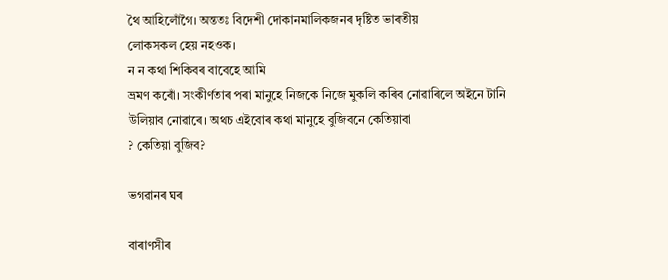থৈ আহিলোঁগৈ। অন্ততঃ বিদেশী দোকানমালিকজনৰ দৃষ্টিত ভাৰতীয়
লোকসকল হেয় নহওক।
ন ন কথা শিকিবৰ বাবেহে আমি
ভ্ৰমণ কৰোঁ। সংকীৰ্ণতাৰ পৰা মানুহে নিজকে নিজে মুকলি কৰিব নোৱাৰিলে অইনে টানি
উলিয়াব নোৱাৰে। অথচ এইবোৰ কথা মানুহে বুজিবনে কেতিয়াবা
? কেতিয়া বুজিব?

ভগৱানৰ ঘৰ

বাৰাণসীৰ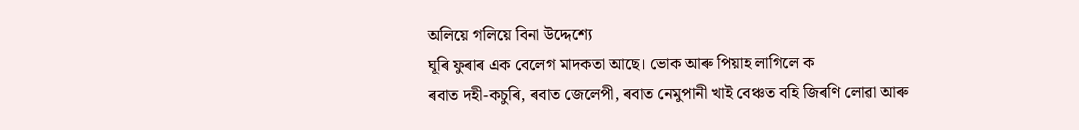অলিয়ে গলিয়ে বিনা উদ্দেশ্যে
ঘূৰি ফুৰাৰ এক বেলেগ মাদকতা আছে। ভোক আৰু পিয়াহ লাগিলে ক
ৰবাত দহী-কচুৰি, ৰবাত জেলেপী, ৰবাত নেমুপানী খাই বেঞ্চত বহি জিৰণি লোৱা আৰু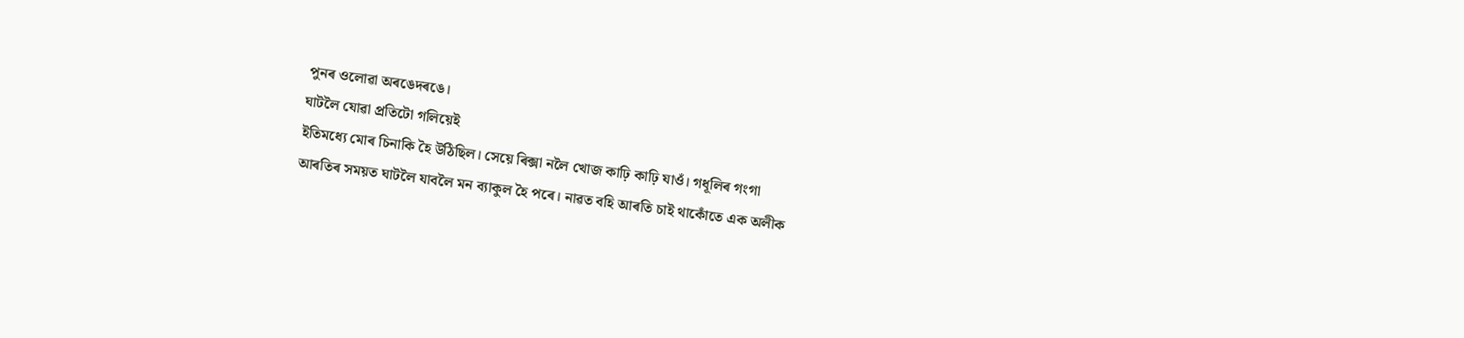পুনৰ ওলোৱা অৰঙেদৰঙে।
ঘাটলৈ যোৱা প্ৰতিটো গলিয়েই
ইতিমধ্যে মোৰ চিনাকি হৈ উঠিছিল। সেয়ে ৰিক্সা নলৈ খোজ কাঢ়ি কাঢ়ি যাওঁ। গধূলিৰ গংগা
আৰতিৰ সময়ত ঘাটলৈ যাবলৈ মন ব্যাকুল হৈ পৰে। নাৱত বহি আৰতি চাই থাকোঁতে এক অলীক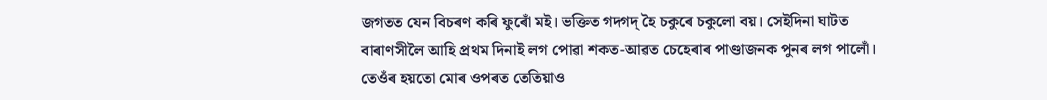জগতত যেন বিচৰণ কৰি ফুৰোঁ মই। ভক্তিত গদ্গদ্ হৈ চকুৰে চকুলো বয়। সেইদিনা ঘাটত
বাৰাণসীলৈ আহি প্ৰথম দিনাই লগ পোৱা শকত-আৱত চেহেৰাৰ পাণ্ডাজনক পুনৰ লগ পালোঁ।
তেওঁৰ হয়তো মোৰ ওপৰত তেতিয়াও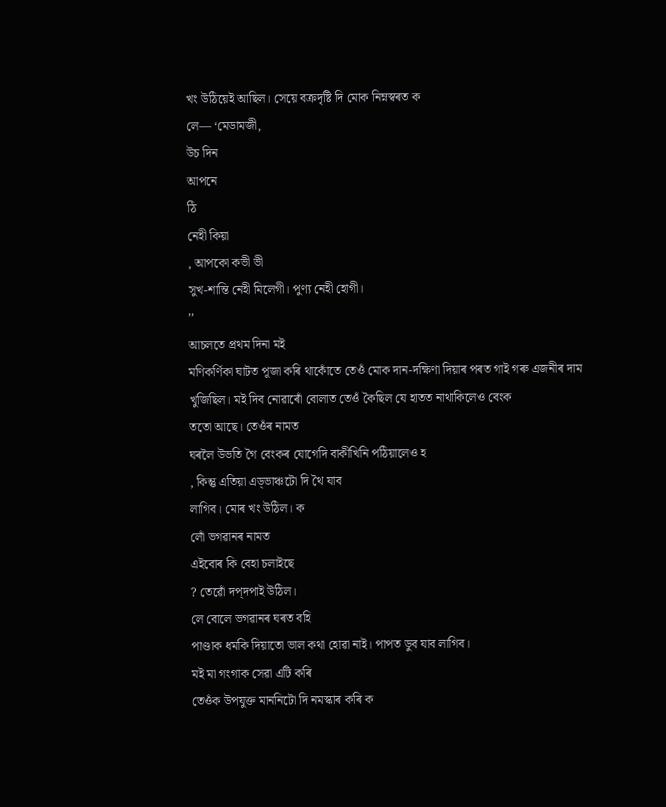খং উঠিয়েই আছিল। সেয়ে বক্ৰদৃষ্টি দি মোক নিম্নস্বৰত ক
লে— ‘মেডামজী,
উচ দিন
আপনে
ঠি
নেহী কিয়া
, আপকো কভী ভী
সুখ-শান্তি নেহী মিলেগী। পুণ্য নেহী হোগী।
’’
আচলতে প্ৰথম দিনা মই
মণিকৰ্ণিকা ঘাটত পূজা কৰি থাকোঁতে তেওঁ মোক দান-দক্ষিণা দিয়াৰ পৰত গাই গৰু এজনীৰ দাম
খুজিছিল। মই দিব নোৱাৰোঁ বোলাত তেওঁ কৈছিল যে হাতত নাথাকিলেও বেংক
ততো আছে। তেওঁৰ নামত
ঘৰলৈ উভতি গৈ বেংকৰ যোগেদি বাকীখিনি পঠিয়ালেও হ
, কিন্তু এতিয়া এড্‌ভাঞ্চটো দি থৈ যাব
লাগিব। মোৰ খং উঠিল। ক
লোঁ ভগৱানৰ নামত
এইবোৰ কি বেহা চলাইছে
? তেৱোঁ দপ্‌দপাই উঠিল।
লে বোলে ভগৱানৰ ঘৰত বহি
পাণ্ডাক ধমকি দিয়াতো ভাল কথা হোৱা নাই। পাপত ডুব যাব লাগিব।
মই মা গংগাক সেৱা এটি কৰি
তেওঁক উপযুক্ত মাননিটো দি নমস্কাৰ কৰি ক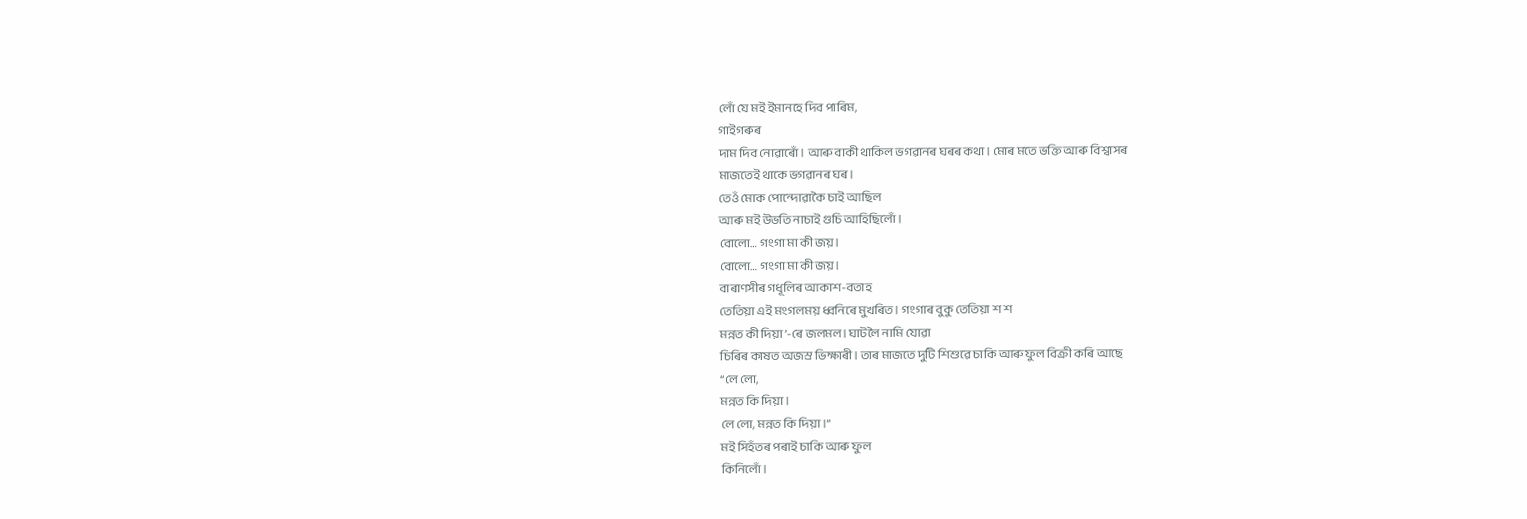লোঁ যে মই ইমানহে দিব পাৰিম,
গাইগৰুৰ
দাম দিব নোৱাৰোঁ। আৰু বাকী থাকিল ভগৱানৰ ঘৰৰ কথা। মোৰ মতে ভক্তি আৰু বিশ্বাসৰ
মাজতেই থাকে ভগৱানৰ ঘৰ।
তেওঁ মোক পোন্দোৱাকৈ চাই আছিল
আৰু মই উভতি নাচাই গুচি আহিছিলোঁ।
বোলো… গংগা মা কী জয়।
বোলো… গংগা মা কী জয়।
বাৰাণসীৰ গধূলিৰ আকাশ-বতাহ
তেতিয়া এই মংগলময় ধ্বনিৰে মুখৰিত। গংগাৰ বুকু তেতিয়া শ শ
মন্নত কী দিয়া’-ৰে জলমল। ঘাটলৈ নামি যোৱা
চিৰিৰ কাষত অজস্ৰ ভিক্ষাৰী। তাৰ মাজতে দুটি শিশুৱে চাকি আৰু ফুল বিক্ৰী কৰি আছে
‘‘লে লো,
মন্নত কি দিয়া।
লে লো, মন্নত কি দিয়া।’’
মই সিহঁতৰ পৰাই চাকি আৰু ফুল
কিনিলোঁ।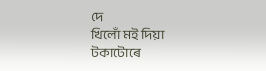দে
খিলোঁ মই দিয়া টকাটোৰে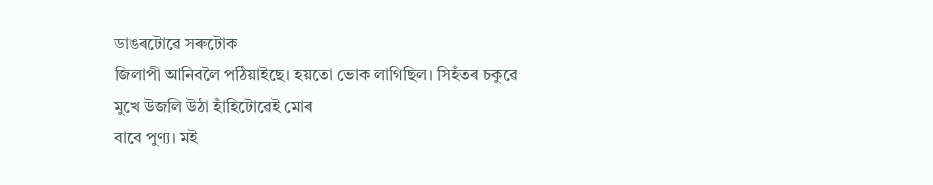ডাঙৰটোৱে সৰুটোক
জিলাপী আনিবলৈ পঠিয়াইছে। হয়তো ভোক লাগিছিল। সিহঁতৰ চকুৱে
মুখে উজলি উঠা হাঁহিটোৱেই মোৰ
বাবে পুণ্য। মই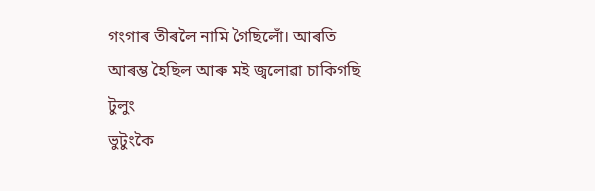গংগাৰ তীৰলৈ নামি গৈছিলোঁ। আৰতি আৰম্ভ হৈছিল আৰু মই জ্বলোৱা চাকিগছি
টুলুং
ভুটুংকৈ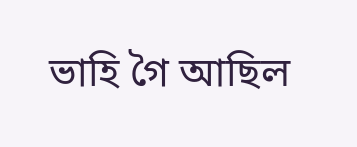ভাহি গৈ আছিল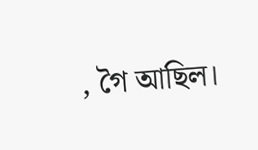, গৈ আছিল।